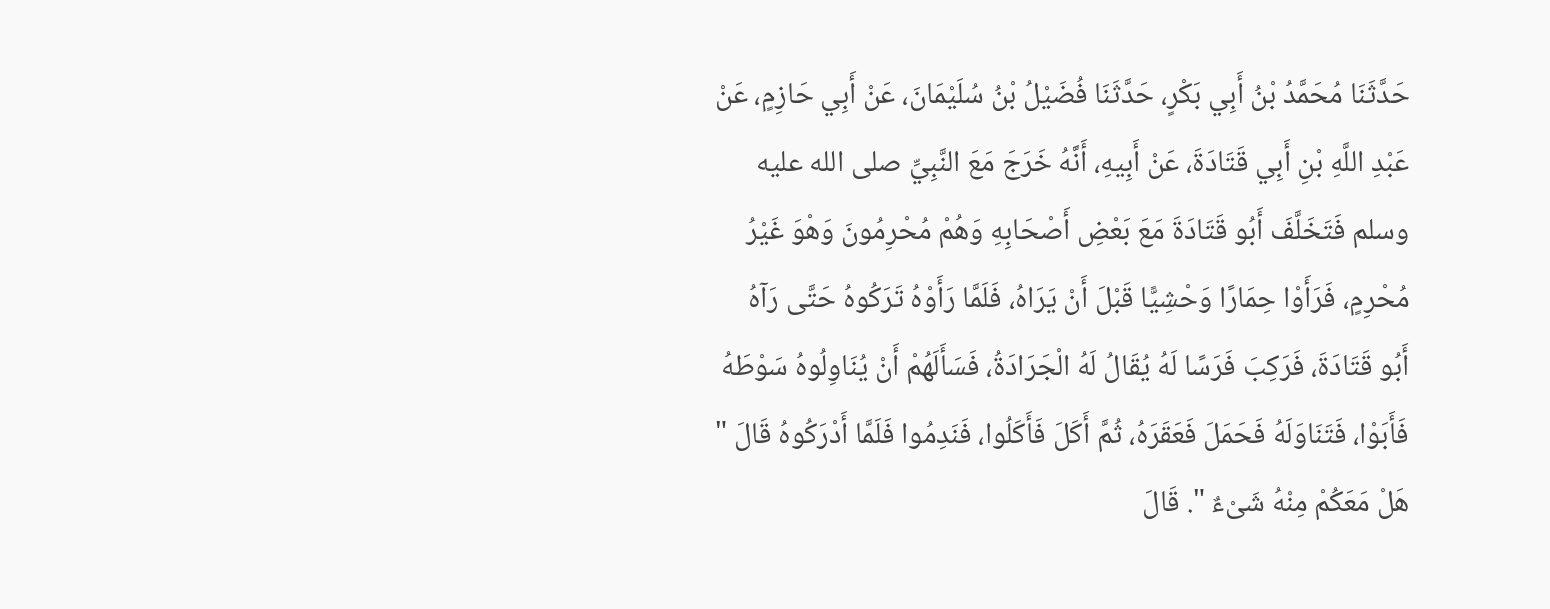حَدَّثَنَا مُحَمَّدُ بْنُ أَبِي بَكْرٍ، حَدَّثَنَا فُضَيْلُ بْنُ سُلَيْمَانَ، عَنْ أَبِي حَازِمٍ، عَنْ عَبْدِ اللَّهِ بْنِ أَبِي قَتَادَةَ، عَنْ أَبِيهِ، أَنَّهُ خَرَجَ مَعَ النَّبِيِّ صلى الله عليه وسلم فَتَخَلَّفَ أَبُو قَتَادَةَ مَعَ بَعْضِ أَصْحَابِهِ وَهُمْ مُحْرِمُونَ وَهْوَ غَيْرُ مُحْرِمٍ، فَرَأَوْا حِمَارًا وَحْشِيًّا قَبْلَ أَنْ يَرَاهُ، فَلَمَّا رَأَوْهُ تَرَكُوهُ حَتَّى رَآهُ أَبُو قَتَادَةَ، فَرَكِبَ فَرَسًا لَهُ يُقَالُ لَهُ الْجَرَادَةُ، فَسَأَلَهُمْ أَنْ يُنَاوِلُوهُ سَوْطَهُ فَأَبَوْا، فَتَنَاوَلَهُ فَحَمَلَ فَعَقَرَهُ، ثُمَّ أَكَلَ فَأَكَلُوا، فَنَدِمُوا فَلَمَّا أَدْرَكُوهُ قَالَ " هَلْ مَعَكُمْ مِنْهُ شَىْءٌ ". قَالَ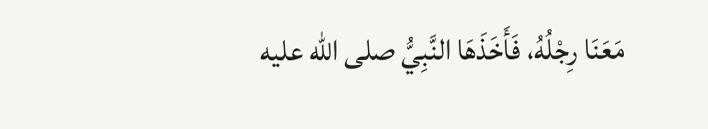مَعَنَا رِجْلُهُ، فَأَخَذَهَا النَّبِيُّ صلى الله عليه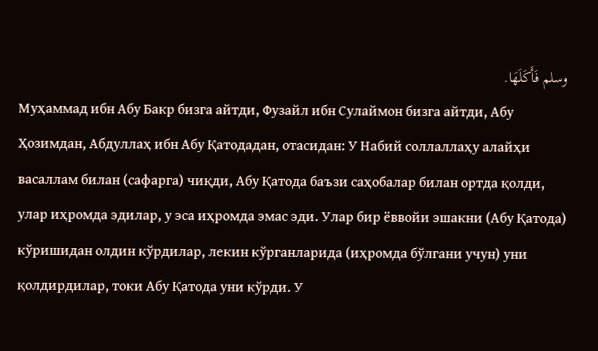وسلم فَأَكَلَهَا.
Муҳаммад ибн Абу Бакр бизга айтди, Фузайл ибн Сулаймон бизга айтди, Абу Ҳозимдан, Абдуллаҳ ибн Абу Қатодадан, отасидан: У Набий соллаллаҳу алайҳи васаллам билан (сафарга) чиқди, Абу Қатода баъзи саҳобалар билан ортда қолди, улар иҳромда эдилар, у эса иҳромда эмас эди. Улар бир ёввойи эшакни (Абу Қатода) кўришидан олдин кўрдилар, лекин кўрганларида (иҳромда бўлгани учун) уни қолдирдилар, токи Абу Қатода уни кўрди. У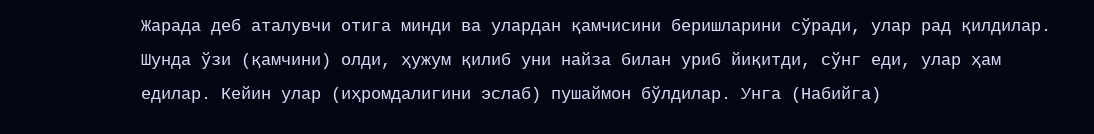Жарада деб аталувчи отига минди ва улардан қамчисини беришларини сўради, улар рад қилдилар. Шунда ўзи (қамчини) олди, ҳужум қилиб уни найза билан уриб йиқитди, сўнг еди, улар ҳам едилар. Кейин улар (иҳромдалигини эслаб) пушаймон бўлдилар. Унга (Набийга)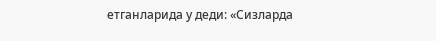етганларида у деди: «Сизларда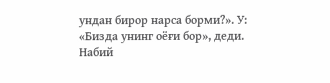ундан бирор нарса борми?». У: «Бизда унинг оёғи бор», деди. Набий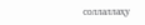соллаллаҳу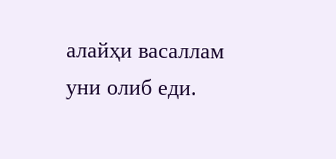алайҳи васаллам уни олиб еди.